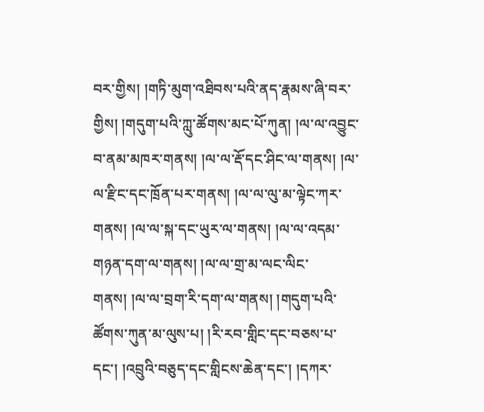བར་གྱིས། །གཏི་མུག་འཐིབས་པའི་ནད་རྣམས་ཞི་བར་གྱིས། །གདུག་པའི་ཀླུ་ཚོགས་མང་པོ་ཀུན། །ལ་ལ་འབྱུང་བ་ནམ་མཁར་གནས། །ལ་ལ་རྡོ་དང་ཤིང་ལ་གནས། །ལ་ལ་རྫིང་དང་ཁྲོན་པར་གནས། །ལ་ལ་ལུ་མ་ལྟེང་ཀར་གནས། །ལ་ལ་སྐ་དང་ཡུར་ལ་གནས། །ལ་ལ་འདམ་གཉན་དག་ལ་གནས། །ལ་ལ་གྲ་མ་ལང་ལིང་གནས། །ལ་ལ་བྲག་རི་དག་ལ་གནས། །གདུག་པའི་ཚོགས་ཀུན་མ་ལུས་པ། །རི་རབ་གླིང་དང་བཅས་པ་དང་། །འབྲུའི་བཅུད་དང་གླིངས་ཆེན་དང་། །དཀར་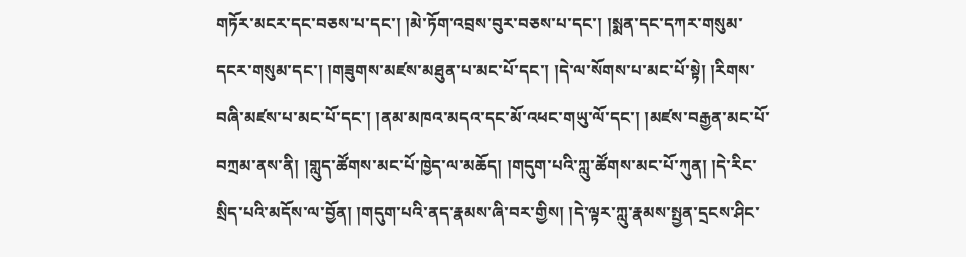གཏོར་མངར་དང་བཅས་པ་དང་། །མེ་ཏོག་འབྲས་བུར་བཅས་པ་དང་། །སྨན་དང་དཀར་གསུམ་དངར་གསུམ་དང་། །གཟུགས་མཛས་མཐུན་པ་མང་པོ་དང་། །དེ་ལ་སོགས་པ་མང་པོ་སྟེ། །རིགས་བཞི་མཛས་པ་མང་པོ་དང་། །ནམ་མཁའ་མདའ་དང་མོ་འཕང་གཡུ་ལོ་དང་། །མཛས་བརྒྱན་མང་པོ་བཀྲམ་ནས་ནི། །གླུད་ཚོགས་མང་པོ་ཁྱེད་ལ་མཆོད། །གདུག་པའི་ཀླུ་ཚོགས་མང་པོ་ཀུན། །དེ་རིང་སྲིད་པའི་མདོས་ལ་བྱོན། །གདུག་པའི་ནད་རྣམས་ཞི་བར་གྱིས། །དེ་ལྟར་ཀླུ་རྣམས་སྤྱན་དྲངས་ཤིང་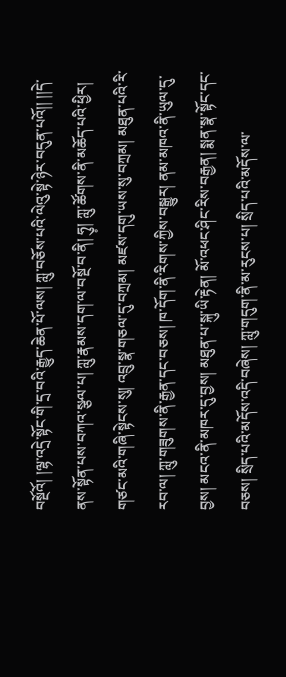བསྔོའོ། །ལྷ་འདྲེ་སྟོང་གི་དྲ་བའི་རྒྱུད་ཆེན་པོ་ལས། ཀླུ་བཅོས་པའི་ལེའུ་སྟེ་ཉེར་བདུན་པའོ།། །།དེ་ནས་སྟོན་པས་བཀའ་སྩལ་པ། ཀླུ་རྣམས་དག་ལ་བསྔོ་བ་ནི། ཧུ༷། ཀླུ་ཚོགས་ནི་མཆོད་པའི་ཕྱིར། གཙང་མའི་གཞི་སྟེངས་སུ། འབྲུ་སྣ་གཅལ་དུ་བཀྲམ། མཛས་དགུ་ཡས་སུ་བཀྲམ། མཐུན་པའི་རི་རབ་ལ། ཀླུ་གཟུགས་ནི་རྒྱན་དང་བཅས། ཁ་དོག་ནི་རིགས་ཀྱིས་བསྒྱུར། ནམ་མཁའ་ནི་ཡུལ་དུ་བྱས། མངའ་ནི་མཁར་དུ་བྱས། མཐུན་པ་སྐུ་ཡི་རྟེན། མོ་འཕང་ཤིང་རིས་བརྒྱན། སྨན་སྣ་སྟོང་དང་བཅས། སྲིད་པའི་མདོས་འདི་བཞེས། ཀླུ་གདུག་ནི་མ་རུངས་པ། སྲིད་པའི་མདོས་ལ་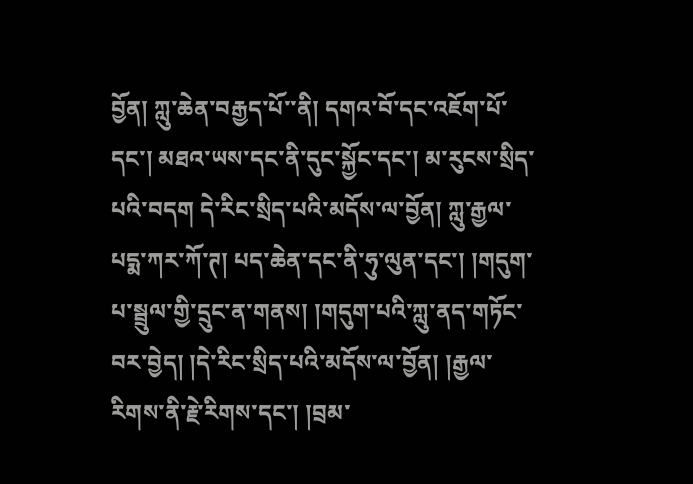བྱོན། ཀླུ་ཆེན་བརྒྱད་པོ་་ནི། དགའ་བོ་དང་འཇོག་པོ་དང་། མཐའ་ཡས་དང་ནི་དུང་སྐྱོང་དང་། མ་རུངས་སྲིད་པའི་བདག དེ་རིང་སྲིད་པའི་མདོས་ལ་བྱོན། ཀླུ་རྒྱལ་པདྨ་ཀར་ཀོ་ཊ། པད་ཆེན་དང་ནི་ཧུ་ལུན་དང་། །གདུག་པ་སྦྲུལ་གྱི་དྲུང་ན་གནས། །གདུག་པའི་ཀླུ་ནད་གཏོང་བར་བྱེད། །དེ་རིང་སྲིད་པའི་མདོས་ལ་བྱོན། །རྒྱལ་རིགས་ནི་རྗེ་རིགས་དང་། །བྲམ་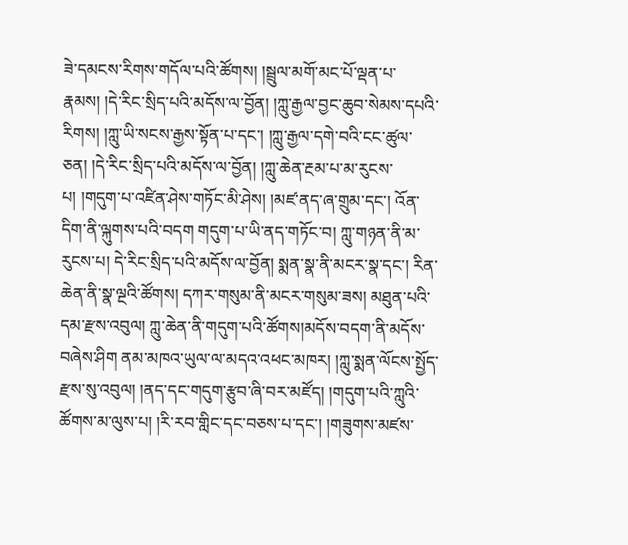ཟེ་དམངས་རིགས་གདོལ་པའི་ཚོགས། །སྦྲུལ་མགོ་མང་པོ་ལྡན་པ་རྣམས། །དེ་རིང་སྲིད་པའི་མདོས་ལ་བྱོན། །ཀླུ་རྒྱལ་བྱང་ཆུབ་སེམས་དཔའི་རིགས། །ཀླུ་ཡི་སངས་རྒྱས་སྟོན་པ་དང་། །ཀླུ་རྒྱལ་དགེ་བའི་ངང་ཚུལ་ཅན། །དེ་རིང་སྲིད་པའི་མདོས་ལ་བྱོན། །ཀླུ་ཆེན་རྔམ་པ་མ་རུངས་པ། །གདུག་པ་འཛིན་ཤེས་གཏོང་མི་ཤེས། །མཛ་ནད་ཞ་གྲུམ་དང་། འོན་དིག་ནི་ལྐུགས་པའི་བདག གདུག་པ་ཡི་ནད་གཏོང་བ། ཀླུ་གཉན་ནི་མ་རུངས་པ། དེ་རིང་སྲིད་པའི་མདོས་ལ་བྱོན། སྨན་སྣ་ནི་མངར་སྣ་དང་། རིན་ཆེན་ནི་སྣ་ལྔའི་ཚོགས། དཀར་གསུམ་ནི་མངར་གསུམ་ཟས། མཐུན་པའི་དམ་རྫས་འབུལ། ཀླུ་ཆེན་ནི་གདུག་པའི་ཚོགས།མདོས་བདག་ནི་མདོས་བཞེས་ཤིག ནམ་མཁའ་ཡུལ་ལ་མདའ་འཕང་མཁར། །ཀླུ་སྨན་ལོངས་སྤྱོད་རྫས་སུ་འབུལ། །ནད་དང་གདུག་རྩུབ་ཞི་བར་མཛོད། །གདུག་པའི་ཀླུའི་ཚོགས་མ་ལུས་པ། །རི་རབ་གླིང་དང་བཅས་པ་དང་། །གཟུགས་མཛས་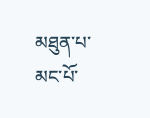མཐུན་པ་མང་པོ་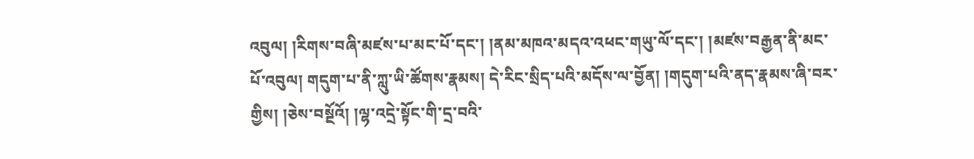འབུལ། །རིགས་བཞི་མཛས་པ་མང་པོ་དང་། །ནམ་མཁའ་མདའ་འཕང་གཡུ་ལོ་དང་། །མཛས་བརྒྱན་ནི་མང་པོ་འབུལ། གདུག་པ་ནི་ཀླུ་ཡི་ཚོགས་རྣམས། དེ་རིང་སྲིད་པའི་མདོས་ལ་བྱོན། །གདུག་པའི་ནད་རྣམས་ཞི་བར་གྱིས། །ཅེས་བསྔོའོ། །ལྷ་འདྲེ་སྟོང་གི་དྲ་བའི་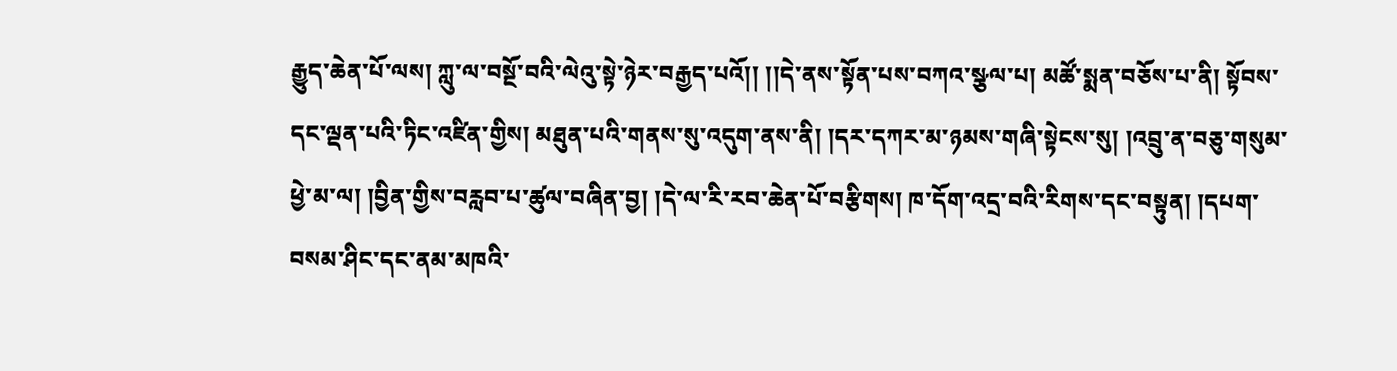རྒྱུད་ཆེན་པོ་ལས། ཀླུ་ལ་བསྔོ་བའི་ལེའུ་སྟེ་ཉེར་བརྒྱད་པའོ།། །།དེ་ནས་སྟོན་པས་བཀའ་སྩལ་པ། མཚོ་སྨན་བཅོས་པ་ནི། སྟོབས་དང་ལྡན་པའི་ཏིང་འཛིན་གྱིས། མཐུན་པའི་གནས་སུ་འདུག་ནས་ནི། །དར་དཀར་མ་ཉམས་གཞི་སྟེངས་སུ། །འབྲུ་ན་བཅུ་གསུམ་ཕྱེ་མ་ལ། །བྱིན་གྱིས་བརླབ་པ་ཚུལ་བཞིན་བྱ། །དེ་ལ་རི་རབ་ཆེན་པོ་བརྩིགས། ཁ་དོག་འདྲ་བའི་རིགས་དང་བསྟུན། །དཔག་བསམ་ཤིང་དང་ནམ་མཁའི་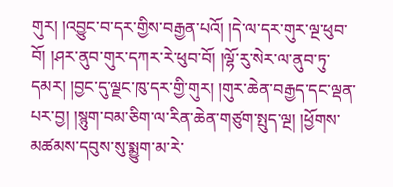གུར། །འབྱུང་བ་དར་གྱིས་བརྒྱན་པའོ། །དེ་ལ་དར་གུར་ལྔ་ཕུབ་བོ། །ཤར་ནུབ་གུར་དཀར་རེ་ཕུབ་བོ། །ལྷོ་རུ་སེར་ལ་ནུབ་ཏུ་དམར། །བྱང་དུ་ལྗང་ཁུ་དར་གྱི་གུར། །གུར་ཆེན་བརྒྱད་དང་ལྡན་པར་བྱ། །སྙུག་བམ་ཅིག་ལ་རིན་ཆེན་གཙུག་སྤུད་ལྔ། །ཕྱོགས་མཚམས་དབུས་སུ་སྨྱུག་མ་རེ་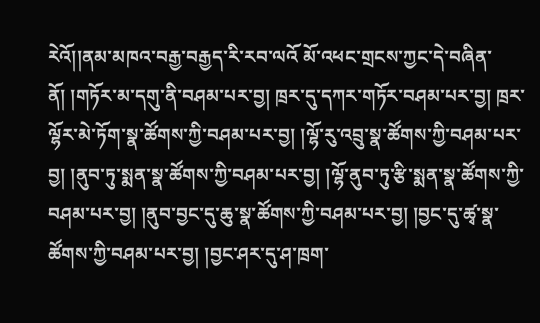རེའོ།།ནམ་མཁའ་བརྒྱ་བརྒྱད་རི་རབ་ལའོ མོ་འཕང་གྲངས་ཀྱང་དེ་བཞིན་ནོ། །གཏོར་མ་དགུ་ནི་བཤམ་པར་བྱ། ཁྲར་དུ་དཀར་གཏོར་བཤམ་པར་བྱ། ཁྲར་ལྷོར་མེ་ཏོག་སྣ་ཚོགས་ཀྱི་བཤམ་པར་བྱ། །ལྷོ་རུ་འབྲུ་སྣ་ཚོགས་ཀྱི་བཤམ་པར་བྱ། །ནུབ་ཏུ་སྨན་སྣ་ཚོགས་ཀྱི་བཤམ་པར་བྱ། །ལྷོ་ནུབ་ཏུ་རྩི་སྨན་སྣ་ཚོགས་ཀྱི་བཤམ་པར་བྱ། །ནུབ་བྱང་དུ་ཆུ་སྣ་ཚོགས་ཀྱི་བཤམ་པར་བྱ། །བྱང་དུ་ཚྭ་སྣ་ཚོགས་ཀྱི་བཤམ་པར་བྱ། །བྱང་ཤར་དུ་ཤ་ཁྲག་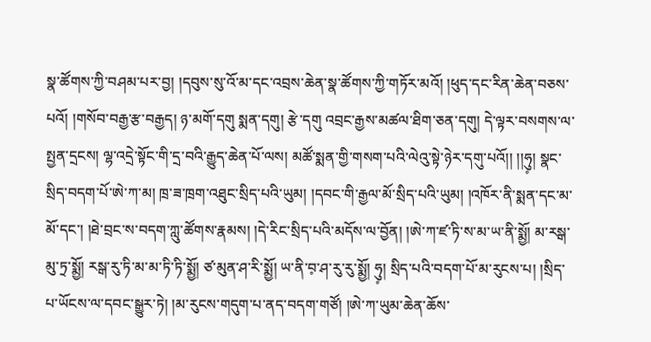སྣ་ཚོགས་ཀྱི་བཤམ་པར་བྱ། །དབུས་སུ་འོ་མ་དང་འབྲས་ཆེན་སྣ་ཚོགས་ཀྱི་གཏོར་མའོ། །ཕུད་དང་རིན་ཆེན་བཅས་པའོ། །གསོབ་བརྒྱ་རྩ་བརྒྱད། ཉ་མགོ་དགུ སྨན་དགུ། རྩེ་དགུ འབྲང་རྒྱས་མཚལ་ཐིག་ཅན་དགུ། དེ་ལྟར་བསགས་ལ་སྤྱན་དྲངས། ལྷ་འདྲེ་སྟོང་གི་དྲ་བའི་རྒྱུད་ཆེན་པོ་ལས། མཚོ་སྨན་གྱི་གསག་པའི་ལེའུ་སྟེ་ཉེར་དགུ་པའོ།། །།ཧུ༷། སྣང་སྲིད་བདག་པོ་ཨེ་ཀ་མ། ཁྲ་ཟ་ཁྲག་འཐུང་སྲིད་པའི་ཡུམ། །དབང་གི་རྒྱལ་མོ་སྲིད་པའི་ཡུམ། །འཁོར་ནི་སྨན་དང་མ་མོ་དང་། །ཐེ་བྲང་ས་བདག་ཀླུ་ཚོགས་རྣམས། །དེ་རིང་སྲིད་པའི་མདོས་ལ་བྱོན། །ཨེ་ཀ་ཛ་ཏི་ས་མ་ཡ་ནི་སྨྱོ། མ་རསྒ་མུ་ཏྲ་སྨྱོ། རསྒ་རུ་ཏི་མ་མ་ཏི་ཏི་སྨྱོ། ཙ་མུན་ཤ་རི་སྨྱོ། ཡ་ནི་བ༷་ཤ་རུ་རུ་སྨྱོ། ཧུ༷། སྲིད་པའི་བདག་པོ་མ་རུངས་པ། །སྲིད་པ་ཡོངས་ལ་དབང་སྒྱུར་ཏེ། །མ་རུངས་གདུག་པ་ནད་བདག་གཙོ། །ཨེ་ཀ་ཡུམ་ཆེན་ཆོས་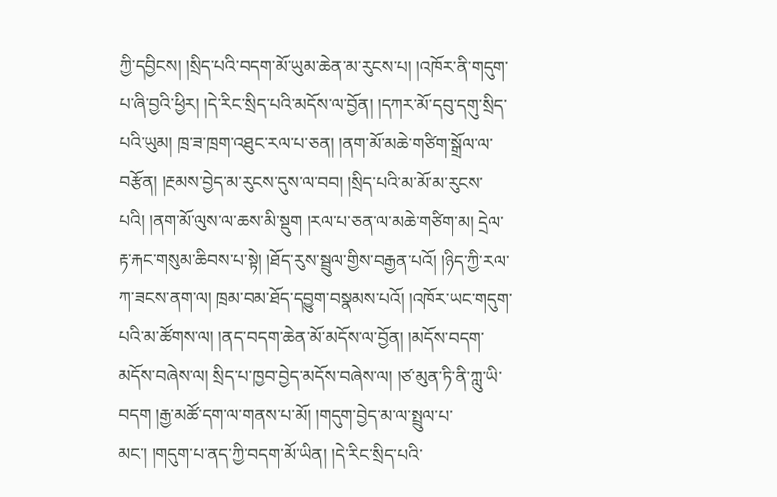ཀྱི་དབྱིངས། །སྲིད་པའི་བདག་མོ་ཡུམ་ཆེན་མ་རུངས་པ། །འཁོར་ནི་གདུག་པ་ཞི་བྱའི་ཕྱིར། །དེ་རིང་སྲིད་པའི་མདོས་ལ་བྱོན། །དཀར་མོ་དབུ་དགུ་སྲིད་པའི་ཡུམ། ཁྲ་ཟ་ཁྲག་འཐུང་རལ་པ་ཅན། །ནག་མོ་མཆེ་གཙིག་སྒྲོལ་ལ་བརྩོན། །རྔམས་བྱེད་མ་རུངས་དུས་ལ་བབ། །སྲིད་པའི་མ་མོ་མ་རུངས་པའི། །ནག་མོ་ལུས་ལ་ཆས་མི་སྡུག །རལ་པ་ཅན་ལ་མཆེ་གཙིག་མ། དྲེལ་རྟ་རྐང་གསུམ་ཆིབས་པ་སྟེ། །ཐོད་རུས་སྦྲུལ་གྱིས་བརྒྱན་པའོ། །ཉིད་ཀྱི་རལ་ཀ་ཟངས་ནག་ལ། ཁྲམ་བམ་ཐོད་དབྱུག་བསྣམས་པའོ། །འཁོར་ཡང་གདུག་པའི་མ་ཚོགས་ལ། །ནད་བདག་ཆེན་མོ་མདོས་ལ་བྱོན། །མདོས་བདག་མདོས་བཞེས་ལ། སྲིད་པ་ཁྱབ་བྱེད་མདོས་བཞེས་ལ། །ཙ་མུན་ཏི་ནི་ཀླུ་ཡི་བདག །རྒྱ་མཚོ་དག་ལ་གནས་པ་མོ། །གདུག་བྱེད་མ་ལ་སྤྲུལ་པ་མང་། །གདུག་པ་ནད་ཀྱི་བདག་མོ་ཡིན། །དེ་རིང་སྲིད་པའི་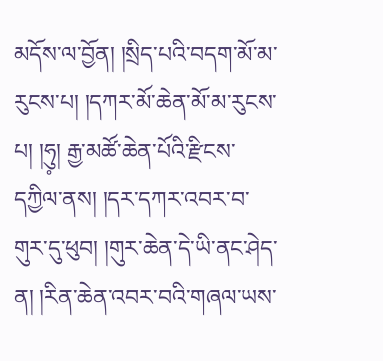མདོས་ལ་བྱོན། །སྲིད་པའི་བདག་མོ་མ་རུངས་པ། །དཀར་མོ་ཆེན་མོ་མ་རུངས་པ། །ཧུ༷། རྒྱ་མཚོ་ཆེན་པོའི་རྫིངས་དཀྱིལ་ནས། །དར་དཀར་འབར་བ་གུར་དུ་ཕུབ། །གུར་ཆེན་དེ་ཡི་ནང་ཤེད་ན། །རིན་ཆེན་འབར་བའི་གཞལ་ཡས་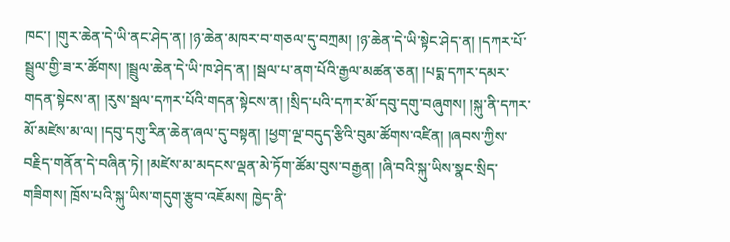ཁང་། །གུར་ཆེན་དེ་ཡི་ནང་ཤེད་ན། །ཉ་ཆེན་མཁར་བ་གཅལ་དུ་བཀྲམ། །ཉ་ཆེན་དེ་ཡི་སྟེང་ཤེད་ན། །དཀར་པོ་སྦྲུལ་གྱི་ཟ་ར་ཚོགས། །སྦྲུལ་ཆེན་དེ་ཡི་ཁ་ཤེད་ན། །སྦལ་པ་ནག་པོའི་རྒྱལ་མཚན་ཅན། །པདྨ་དཀར་དམར་གདན་སྟེངས་ན། །རུས་སྦལ་དཀར་པོའི་གདན་སྟེངས་ན། །སྲིད་པའི་དཀར་མོ་དབུ་དགུ་བཞུགས། །སྐུ་ནི་དཀར་མོ་མཛེས་མ་ལ། །དབུ་དགུ་རིན་ཆེན་ཞལ་དུ་བསྟན། །ཕྱག་ལྔ་བདུད་རྩིའི་བུམ་ཚོགས་འཛིན། །ཞབས་ཀྱིས་བརྗིད་གནོན་དེ་བཞིན་ཏེ། །མཛེས་མ་མདངས་ལྡན་མེ་ཏོག་ཚོམ་བུས་བརྒྱན། །ཞི་བའི་སྐུ་ཡིས་སྣང་སྲིད་གཟིགས། ཁྲོས་པའི་སྐུ་ཡིས་གདུག་རྩུབ་འཇོམས། ཁྱེད་ནི་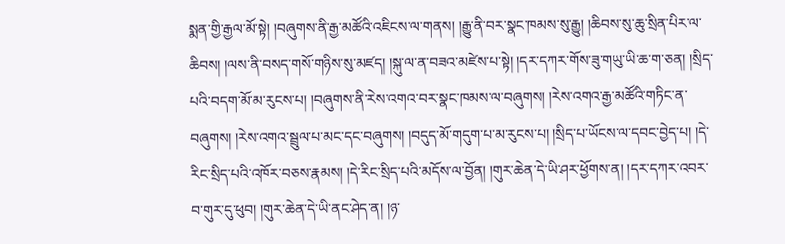སྨན་གྱི་རྒྱལ་མོ་སྟེ། །བཞུགས་ནི་རྒྱ་མཚོའི་འཇིངས་ལ་གནས། །རྒྱུ་ནི་བར་སྣང་ཁམས་སུ་རྒྱུ། །ཆིབས་སུ་ཆུ་སྲིན་པིར་ལ་ཆིབས། །ལས་ནི་བསད་གསོ་གཉིས་སུ་མཛད། །སྐུ་ལ་ན་བཟའ་མཛེས་པ་སྟེ། །དར་དཀར་གོས་ཟུ་གཡུ་ཡི་ཆ་ག་ཅན། །སྲིད་པའི་བདག་མོ་མ་རུངས་པ། །བཞུགས་ནི་རེས་འགའ་བར་སྣང་ཁམས་ལ་བཞུགས། །རེས་འགའ་རྒྱ་མཚོའི་གཏིང་ན་བཞུགས། །རེས་འགའ་སྦྲུལ་པ་མང་དང་བཞུགས། །བདུད་མོ་གདུག་པ་མ་རུངས་པ། །སྲིད་པ་ཡོངས་ལ་དབང་བྱེད་པ། །དེ་རིང་སྲིད་པའི་འཁོར་བཅས་རྣམས། །དེ་རིང་སྲིད་པའི་མདོས་ལ་བྱོན། །གུར་ཆེན་དེ་ཡི་ཤར་ཕྱོགས་ན། །དར་དཀར་འབར་བ་གུར་དུ་ཕུབ། །གུར་ཆེན་དེ་ཡི་ནང་ཤེད་ན། །ཉ་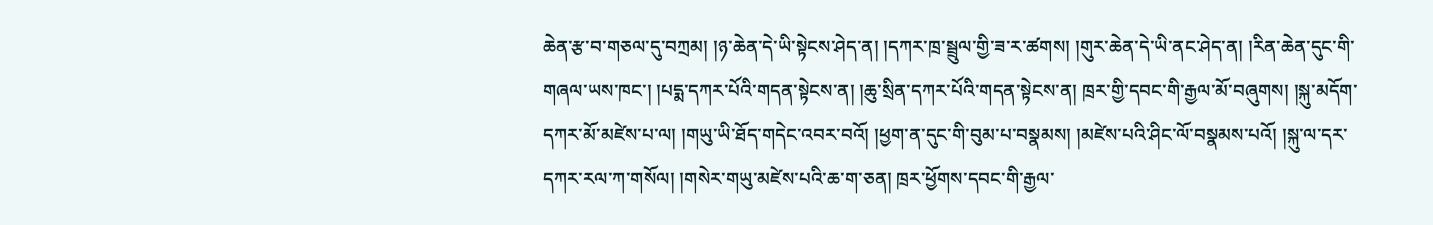ཆེན་རྩ་བ་གཅལ་དུ་བཀྲམ། །ཉ་ཆེན་དེ་ཡི་སྟེངས་ཤེད་ན། །དཀར་ཁྲ་སྦྲུལ་གྱི་ཟ་ར་ཚགས། །གུར་ཆེན་དེ་ཡི་ནང་ཤེད་ན། །རིན་ཆེན་དུང་གི་གཞལ་ཡས་ཁང་། །པདྨ་དཀར་པོའི་གདན་སྟེངས་ན། །ཆུ་སྲིན་དཀར་པོའི་གདན་སྟེངས་ན། ཁྲར་གྱི་དབང་གི་རྒྱལ་མོ་བཞུགས། །སྐུ་མདོག་དཀར་མོ་མཛེས་པ་ལ། །གཡུ་ཡི་ཐོད་གདེང་འབར་བའོ། །ཕྱག་ན་དུང་གི་བུམ་པ་བསྣམས། །མཛེས་པའི་ཤིང་ལོ་བསྣམས་པའོ། །སྐུ་ལ་དར་དཀར་རལ་ཀ་གསོལ། །གསེར་གཡུ་མཛེས་པའི་ཆ་ག་ཅན། ཁྲར་ཕྱོགས་དབང་གི་རྒྱལ་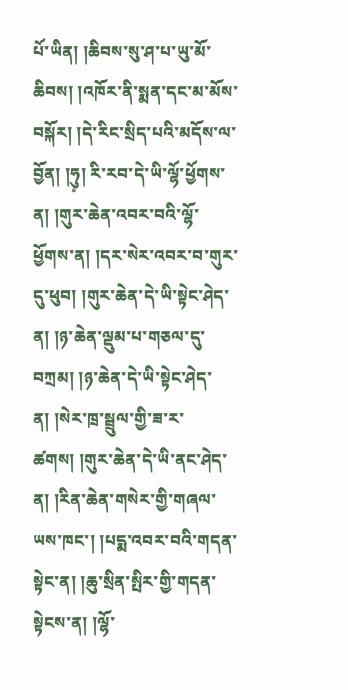པོ་ཡིན། །ཆིབས་སུ་ཤ་པ་ཡུ་མོ་ཆིབས། །འཁོར་ནི་སྨན་དང་མ་མོས་བསྐོར། །དེ་རིང་སྲིད་པའི་མདོས་ལ་བྱོན། །ཧུ༷། རི་རབ་དེ་ཡི་ལྷོ་ཕྱོགས་ན། །གུར་ཆེན་འབར་བའི་ལྷོ་ཕྱོགས་ན། །དར་སེར་འབར་བ་གུར་དུ་ཕུབ། །གུར་ཆེན་དེ་ཡི་སྟེང་ཤེད་ན། །ཉ་ཆེན་ལྡུམ་པ་གཅལ་དུ་བཀྲམ། །ཉ་ཆེན་དེ་ཡི་སྟེང་ཤེད་ན། །སེར་ཁྲ་སྦྲུལ་གྱི་ཟ་ར་ཚགས། །གུར་ཆེན་དེ་ཡི་ནང་ཤེད་ན། །རིན་ཆེན་གསེར་གྱི་གཞལ་ཡས་ཁང་། །པདྨ་འབར་བའི་གདན་སྟེང་ན། །ཆུ་སྲིན་སྤིར་གྱི་གདན་སྟེངས་ན། །ལྷོ་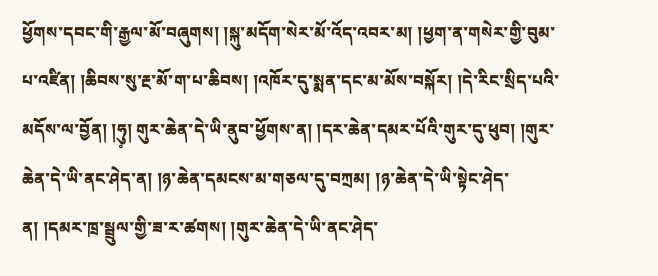ཕྱོགས་དབང་གི་རྒྱལ་མོ་བཞུགས། །སྐུ་མདོག་སེར་མོ་འོད་འབར་མ། །ཕྱག་ན་གསེར་གྱི་བུམ་པ་འཛིན། །ཆིབས་སུ་རྔ་མོ་ག་པ་ཆིབས། །འཁོར་དུ་སྨན་དང་མ་མོས་བསྐོར། །དེ་རིང་སྲིད་པའི་མདོས་ལ་བྱོན། །ཧུ༷། གུར་ཆེན་དེ་ཡི་ནུབ་ཕྱོགས་ན། །དར་ཆེན་དམར་པོའི་གུར་དུ་ཕུབ། །གུར་ཆེན་དེ་ཡི་ནང་ཤེད་ན། །ཉ་ཆེན་དམངས་མ་གཅལ་དུ་བཀྲམ། །ཉ་ཆེན་དེ་ཡི་སྟེང་ཤེད་ན། །དམར་ཁྲ་སྦྲུལ་གྱི་ཟ་ར་ཚགས། །གུར་ཆེན་དེ་ཡི་ནང་ཤེད་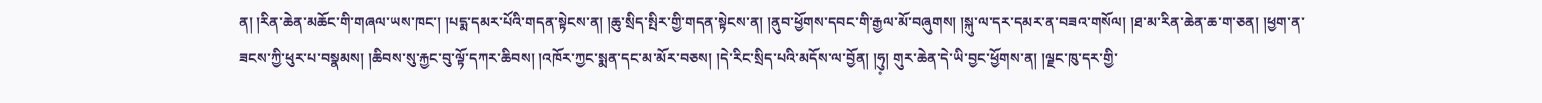ན། །རིན་ཆེན་མཆོང་གི་གཞལ་ཡས་ཁང་། །པདྨ་དམར་པོའི་གདན་སྟེངས་ན། །ཆུ་སྲིད་སྤིར་གྱི་གདན་སྟེངས་ན། །ནུབ་ཕྱོགས་དབང་གི་རྒྱལ་མོ་བཞུགས། །སྐུ་ལ་དར་དམར་ན་བཟའ་གསོལ། །ཐ་མ་རིན་ཆེན་ཆ་ག་ཅན། །ཕྱག་ན་ཟངས་ཀྱི་ཕུར་པ་བསྣམས། །ཆིབས་སུ་རྐྱང་བུ་ལྟོ་དཀར་ཆིབས། །འཁོར་ཀྱང་སྨན་དང་མ་མོར་བཅས། །དེ་རིང་སྲིད་པའི་མདོས་ལ་བྱོན། །ཧུ༷། གུར་ཆེན་དེ་ཡི་བྱང་ཕྱོགས་ན། །ལྗང་ཁུ་དར་གྱི་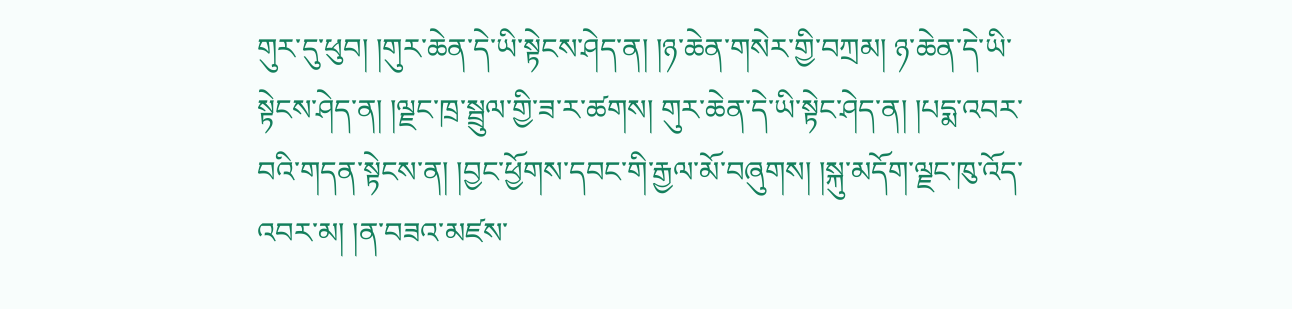གུར་དུ་ཕུབ། །གུར་ཆེན་དེ་ཡི་སྟེངས་ཤེད་ན། །ཉ་ཆེན་གསེར་གྱི་བཀྲམ། ཉ་ཆེན་དེ་ཡི་སྟེངས་ཤེད་ན། །ལྗང་ཁྲ་སྦྲུལ་གྱི་ཟ་ར་ཚགས། གུར་ཆེན་དེ་ཡི་སྟེང་ཤེད་ན། །པདྨ་འབར་བའི་གདན་སྟེངས་ན། །བྱང་ཕྱོགས་དབང་གི་རྒྱལ་མོ་བཞུགས། །སྐུ་མདོག་ལྗང་ཁུ་འོད་འབར་མ། །ན་བཟའ་མཛས་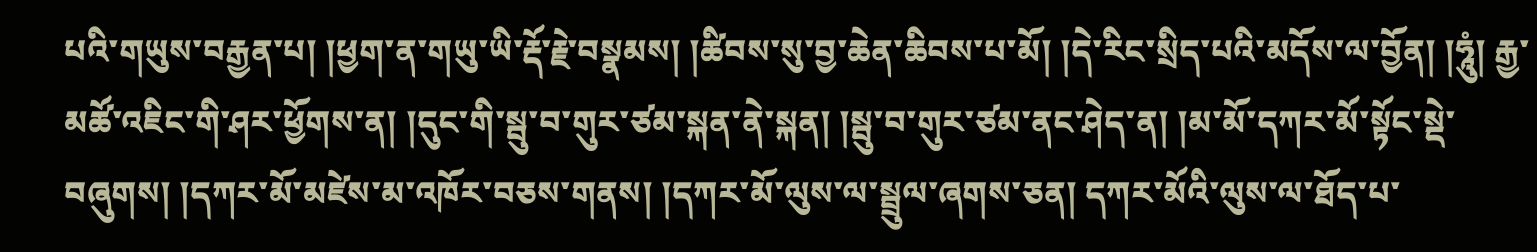པའི་གཡུས་བརྒྱན་པ། །ཕྱག་ན་གཡུ་ཡི་རྡོ་རྗེ་བསྣམས། །ཚིབས་སུ་བྱ་ཆེན་ཆིབས་པ་མོ། །དེ་རིང་སྲིད་པའི་མདོས་ལ་བྱོན། །ཧཱུཾ། རྒྱ་མཚོ་འཇིང་གི་ཤར་ཕྱོགས་ན། །དུང་གི་སྦུ་བ་གུར་ཙམ་སྐན་ནེ་སྐན། །སྦུ་བ་གུར་ཙམ་ནང་ཤེད་ན། །མ་མོ་དཀར་མོ་སྟོང་སྡེ་བཞུགས། །དཀར་མོ་མཛེས་མ་འཁོར་བཅས་གནས། །དཀར་མོ་ལུས་ལ་སྦྲུལ་ཞགས་ཅན། དཀར་མོའི་ལུས་ལ་ཐོད་པ་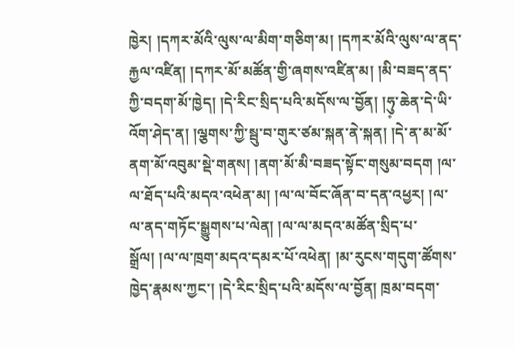ཁྱེར། །དཀར་མོའི་ལུས་ལ་མིག་གཅིག་མ། །དཀར་མོའི་ལུས་ལ་ནད་རྐྱལ་འཛིན། །དཀར་མོ་མཚོན་གྱི་ཞགས་འཛིན་མ། །མི་བཟད་ནད་ཀྱི་བདག་མོ་ཁྱེད། །དེ་རིང་སྲིད་པའི་མདོས་ལ་བྱོན། །ཧུ༷་ཆེན་དེ་ཡི་འོག་ཤེད་ན། །ལྕགས་ཀྱི་སྦུ་བ་གུར་ཙམ་སྐན་ནེ་སྐན། །དེ་ན་མ་མོ་ནག་མོ་འབུམ་སྡེ་གནས། །ནག་མོ་མི་བཟད་སྟོང་གསུམ་བདག །ལ་ལ་ཐོད་པའི་མདའ་འཕེན་མ། །ལ་ལ་བོང་ཞོན་བ་དན་འཕྱར། །ལ་ལ་ནད་གཏོང་སྒྱུགས་པ་ལེན། །ལ་ལ་མདའ་མཚོན་སྲིད་པ་སྒྲོལ། །ལ་ལ་ཁྲག་མདའ་དམར་པོ་འཕེན། །མ་རུངས་གདུག་ཚོགས་ཁྱེད་རྣམས་ཀྱང་། །དེ་རིང་སྲིད་པའི་མདོས་ལ་བྱོན། ཁྲམ་བདག་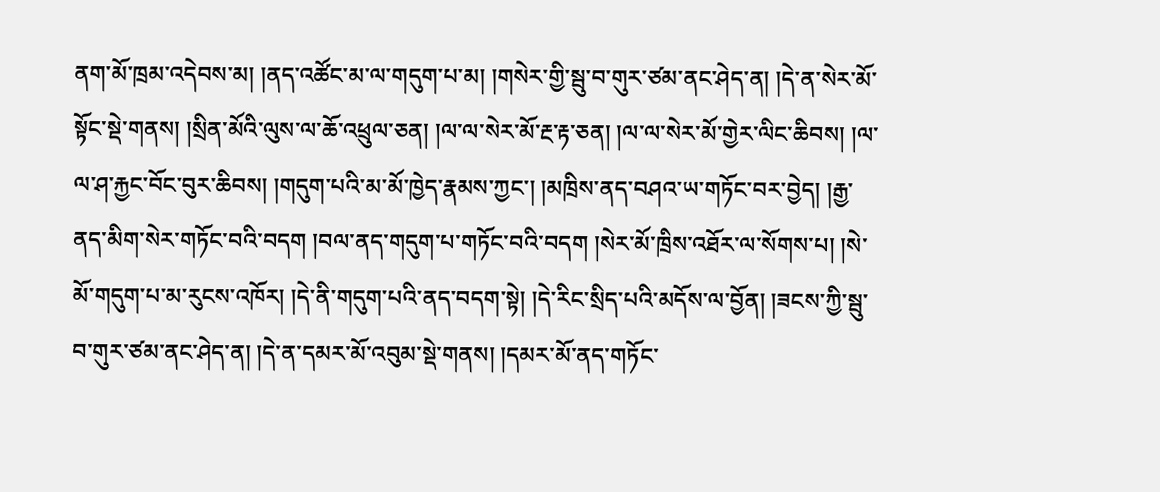ནག་མོ་ཁྲམ་འདེབས་མ། །ནད་འཚོང་མ་ལ་གདུག་པ་མ། །གསེར་གྱི་སྦུ་བ་གུར་ཙམ་ནང་ཤེད་ན། །དེ་ན་སེར་མོ་སྟོང་སྡེ་གནས། །སྲིན་མོའི་ལུས་ལ་ཆོ་འཕྲུལ་ཅན། །ལ་ལ་སེར་མོ་རྔ་རྟ་ཅན། །ལ་ལ་སེར་མོ་གྱེར་ལིང་ཆིབས། །ལ་ལ་ཤ་རྐྱང་བོང་བུར་ཆིབས། །གདུག་པའི་མ་མོ་ཁྱེད་རྣམས་ཀྱང་། །མཁྲིས་ནད་བཤའ་ཡ་གཏོང་བར་བྱེད། །རྒྱ་ནད་མིག་སེར་གཏོང་བའི་བདག །བལ་ནད་གདུག་པ་གཏོང་བའི་བདག །སེར་མོ་ཁྲིས་འཐོར་ལ་སོགས་པ། །སེ་མོ་གདུག་པ་མ་རུངས་འཁོར། །དེ་ནི་གདུག་པའི་ནད་བདག་སྟེ། །དེ་རིང་སྲིད་པའི་མདོས་ལ་བྱོན། །ཟངས་ཀྱི་སྦུ་བ་གུར་ཙམ་ནང་ཤེད་ན། །དེ་ན་དམར་མོ་འབུམ་སྡེ་གནས། །དམར་མོ་ནད་གཏོང་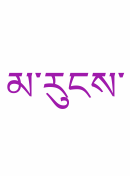མ་རུངས་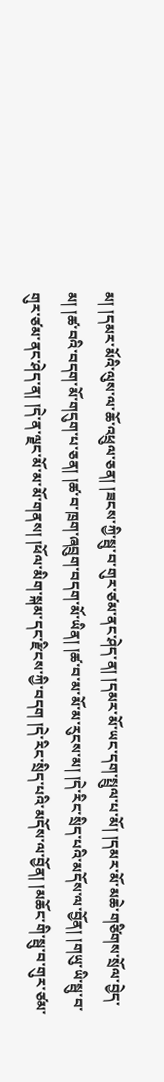མ། །དམར་མོའི་ལུས་ལ་ཆོ་འཕྲུལ་ཅན། །ཟངས་ཀྱི་སྦུ་བ་གུར་ཙམ་ནང་ཤེད་ན། །དམར་མོ་ཡང་དག་སྤྲུལ་པ་མོ། །དམར་མོ་མཆེ་གཙིགས་སྲོལ་བྱེད་མ། །ཚ་བའི་བདག་མོ་གདུག་པ་ཅན། །ཚ་བ་ཁྲག་ཞབྲུག་བདག་མོ་ཡིན། །ཚ་བ་མ་མོ་མ་རུངས་མ། །དེ་རིང་སྲིད་པའི་མདོས་ལ་བྱོན། །གཡུ་ཡི་སྦུ་བ་གུར་ཙམ་ནང་ཤེད་ན། །དེ་ན་ལྗང་མོ་མ་མོ་གནས། །ཕོལ་མིག་སྐམ་དང་རྫིངས་ཀྱི་བདག །དེ་རིང་སྲིད་པའི་མདོས་ལ་བྱོན། །མཆོང་གི་སྦུ་བ་གུར་ཙམ་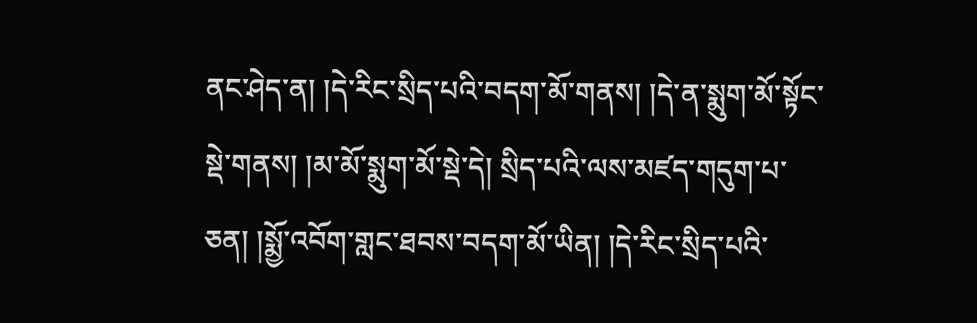ནང་ཤེད་ན། །དེ་རིང་སྲིད་པའི་བདག་མོ་གནས། །དེ་ན་སྨུག་མོ་སྟོང་སྡེ་གནས། །མ་མོ་སྨུག་མོ་སྡེ་དེ། སྲིད་པའི་ལས་མཛད་གདུག་པ་ཅན། །སྨྱོ་འབོག་གླང་ཐབས་བདག་མོ་ཡིན། །དེ་རིང་སྲིད་པའི་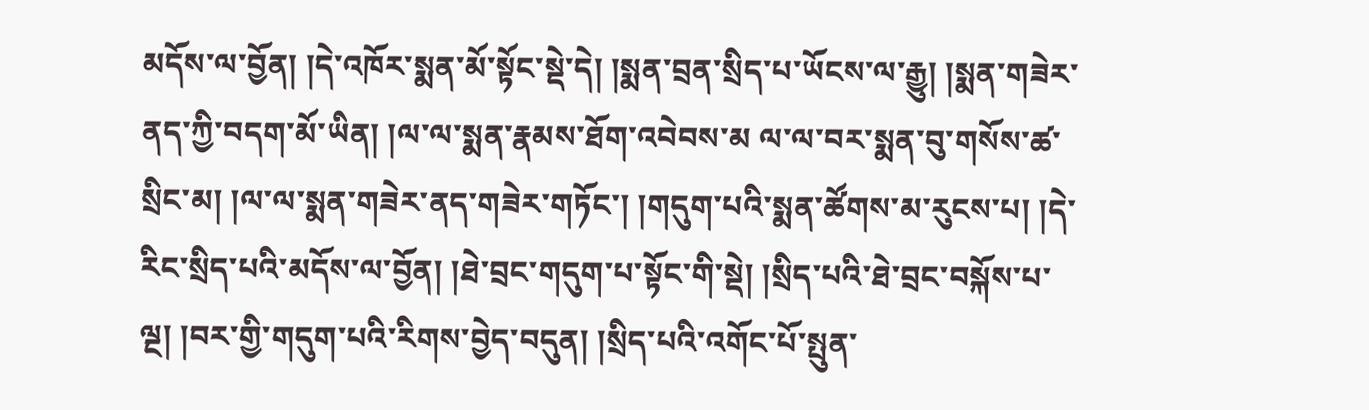མདོས་ལ་བྱོན། །དེ་འཁོར་སྨན་མོ་སྟོང་སྡེ་དེ། །སྨན་བྲན་སྲིད་པ་ཡོངས་ལ་རྒྱུ། །སྨན་གཟེར་ནད་ཀྱི་བདག་མོ་ཡིན། །ལ་ལ་སྨན་རྣམས་ཐོག་འབེབས་མ ལ་ལ་བར་སྨན་བུ་གསོས་ཚ་སྲིང་མ། །ལ་ལ་སྨན་གཟེར་ནད་གཟེར་གཏོང་། །གདུག་པའི་སྨན་ཚོགས་མ་རུངས་པ། །དེ་རིང་སྲིད་པའི་མདོས་ལ་བྱོན། །ཐེ་བྲང་གདུག་པ་སྟོང་གི་སྡེ། །སྲིད་པའི་ཐེ་བྲང་བསྐོས་པ་ལྔ། །བར་གྱི་གདུག་པའི་རིགས་བྱེད་བདུན། །སྲིད་པའི་འགོང་པོ་སྤུན་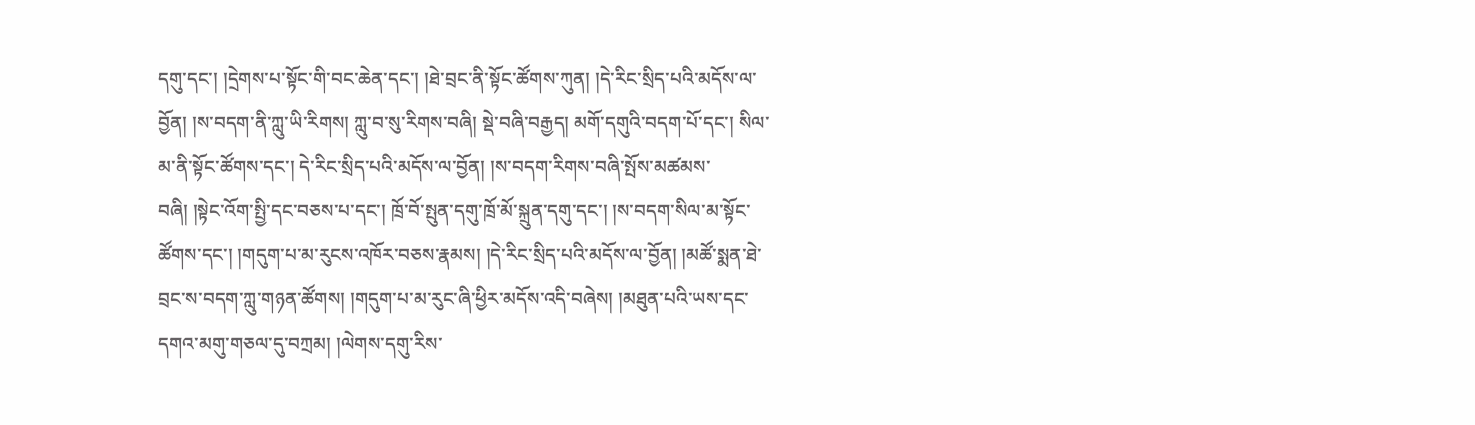དགུ་དང་། །དྲེགས་པ་སྟོང་གི་བང་ཆེན་དང་། །ཐེ་བྲང་ནི་སྟོང་ཚོགས་ཀུན། །དེ་རིང་སྲིད་པའི་མདོས་ལ་བྱོན། །ས་བདག་ནི་ཀླུ་ཡི་རིགས། ཀླུ་བ་སུ་རིགས་བཞི། སྡེ་བཞི་བརྒྱད། མགོ་དགུའི་བདག་པོ་དང་། སིལ་མ་ནི་སྟོང་ཚོགས་དང་། དེ་རིང་སྲིད་པའི་མདོས་ལ་བྱོན། །ས་བདག་རིགས་བཞི་སྤོས་མཚམས་བཞི། །སྟེང་འོག་སྤྱི་དང་བཅས་པ་དང་། ཁྲོ་བོ་སྤུན་དགུ་ཁྲོ་མོ་སྐྲུན་དགུ་དང་། །ས་བདག་སིལ་མ་སྟོང་ཚོགས་དང་། །གདུག་པ་མ་རུངས་འཁོར་བཅས་རྣམས། །དེ་རིང་སྲིད་པའི་མདོས་ལ་བྱོན། །མཚོ་སྨན་ཐེ་བྲང་ས་བདག་ཀླུ་གཉན་ཚོགས། །གདུག་པ་མ་རུང་ཞི་ཕྱིར་མདོས་འདི་བཞེས། །མཐུན་པའི་ཡས་དང་དགའ་མགུ་གཅལ་དུ་བཀྲམ། །ལེགས་དགུ་རིས་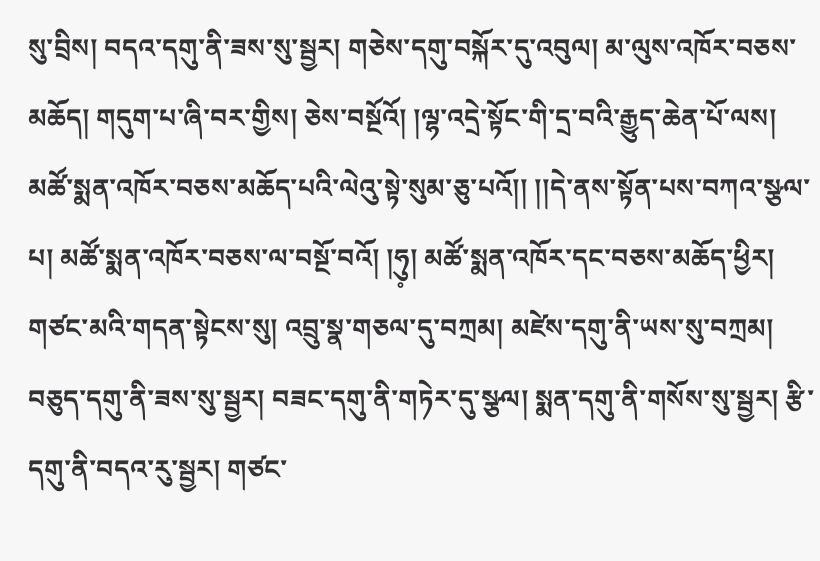སུ་བྲིས། བདའ་དགུ་ནི་ཟས་སུ་སྦྱར། གཅེས་དགུ་བསྐོར་དུ་འབུལ། མ་ལུས་འཁོར་བཅས་མཆོད། གདུག་པ་ཞི་བར་གྱིས། ཅེས་བསྔོའོ། །ལྷ་འདྲེ་སྟོང་གི་དྲ་བའི་རྒྱུད་ཆེན་པོ་ལས། མཚོ་སྨན་འཁོར་བཅས་མཆོད་པའི་ལེའུ་སྟེ་སུམ་ཅུ་པའོ།། །།དེ་ནས་སྟོན་པས་བཀའ་སྩལ་པ། མཚོ་སྨན་འཁོར་བཅས་ལ་བསྔོ་བའོ། །ཧུ༷། མཚོ་སྨན་འཁོར་དང་བཅས་མཆོད་ཕྱིར། གཙང་མའི་གདན་སྟེངས་སུ། འབྲུ་སྣ་གཅལ་དུ་བཀྲམ། མཛེས་དགུ་ནི་ཡས་སུ་བཀྲམ། བཅུད་དགུ་ནི་ཟས་སུ་སྦྱར། བཟང་དགུ་ནི་གཏེར་དུ་སྩལ། སྨན་དགུ་ནི་གསོས་སུ་སྦྱར། རྩི་དགུ་ནི་བདའ་རུ་སྦྱར། གཙང་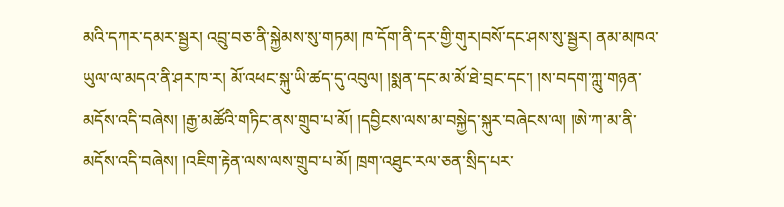མའི་དཀར་དམར་སྦྱར། འབྲུ་བཅ་ནི་སྐྱེམས་སུ་གཏམ། ཁ་དོག་ནི་དར་གྱི་གུར།བསོ་དང་ཤས་སུ་སྦྱར། ནམ་མཁའ་ཡུལ་ལ་མདའ་ནི་ཤར་ཁ་ར། མོ་འཕང་སྐུ་ཡི་ཚད་དུ་འབུལ། །སྨན་དང་མ་མོ་ཐེ་བྲང་དང་། །ས་བདག་ཀླུ་གཉན་མདོས་འདི་བཞེས། །རྒྱ་མཚོའི་གཏིང་ནས་གྲུབ་པ་མོ། །དབྱིངས་ལས་མ་བསྐྱེད་སྐུར་བཞེངས་ལ། །ཨེ་ཀ་མ་ནི་མདོས་འདི་བཞེས། །འཇིག་རྟེན་ལས་ལས་གྲུབ་པ་མོ། ཁྲག་འཐུང་རལ་ཅན་སྲིད་པར་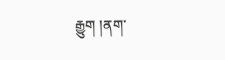རྒྱུག །ནག་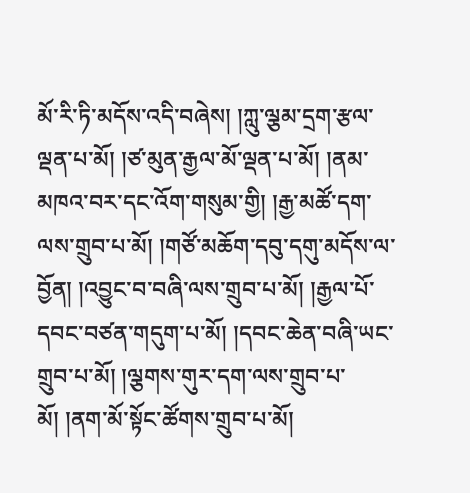མོ་རི་ཏི་མདོས་འདི་བཞེས། །ཀླུ་ལྕམ་དྲག་རྩལ་ལྡན་པ་མོ། །ཙ་མུན་རྒྱལ་མོ་ལྡན་པ་མོ། །ནམ་མཁའ་བར་དང་འོག་གསུམ་གྱི། །རྒྱ་མཚོ་དག་ལས་གྲུབ་པ་མོ། །གཙོ་མཆོག་དབུ་དགུ་མདོས་ལ་བྱོན། །འབྱུང་བ་བཞི་ལས་གྲུབ་པ་མོ། །རྒྱལ་པོ་དབང་བཙན་གདུག་པ་མོ། །དབང་ཆེན་བཞི་ཡང་གྲུབ་པ་མོ། །ལྕགས་གུར་དག་ལས་གྲུབ་པ་མོ། །ནག་མོ་སྟོང་ཚོགས་གྲུབ་པ་མོ།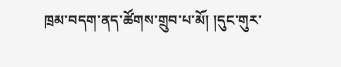ཁྲམ་བདག་ནད་ཚོགས་གྲུབ་པ་མོ། །དུང་གུར་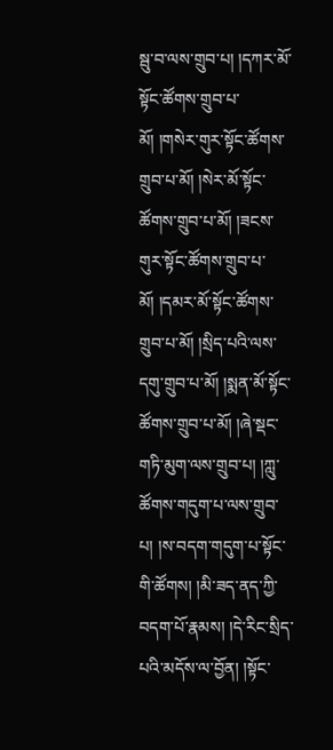སྦུ་བ་ལས་གྲུབ་པ། །དཀར་མོ་སྟོང་ཚོགས་གྲུབ་པ་མོ། །གསེར་གུར་སྟོང་ཚོགས་གྲུབ་པ་མོ། །སེར་མོ་སྟོང་ཚོགས་གྲུབ་པ་མོ། །ཟངས་གུར་སྟོང་ཚོགས་གྲུབ་པ་མོ། །དམར་མོ་སྟོང་ཚོགས་གྲུབ་པ་མོ། །སྲིད་པའི་ལས་དགུ་གྲུབ་པ་མོ། །སྨན་མོ་སྟོང་ཚོགས་གྲུབ་པ་མོ། །ཞེ་སྡང་གཏི་མུག་ལས་གྲུབ་པ། །ཀླུ་ཚོགས་གདུག་པ་ལས་གྲུབ་པ། །ས་བདག་གདུག་པ་སྟོང་གི་ཚོགས། །མི་ཟད་ནད་ཀྱི་བདག་པོ་རྣམས། །དེ་རིང་སྲིད་པའི་མདོས་ལ་བྱོན། །སྟོང་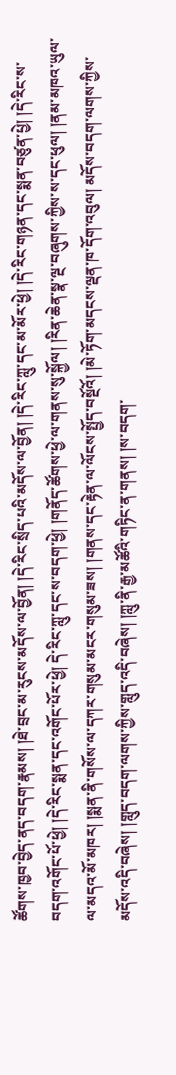ཚོགས་ཁྱབ་བྱེད་ནད་བདག་རྣམས། །ཐེ་བྲང་མ་རུངས་མདོས་ལ་བྱོན། །དེ་རིང་སྲིད་པའི་མདོས་ལ་བྱོན། །དེ་རིང་ཀླུ་དང་མ་མོར་ཕྱེ། །དེ་རིང་གཉན་དང་སྨན་བཙུན་པྱེ། །དེ་རིང་ས་བདག་འགོང་པོ་ཕྱེ། །དེ་རིང་སྨན་དང་འགོང་པོར་ཕྱེ། དེ་རིང་ཀླུ་དང་ས་བདག་ཕྱེ། །གནོད་ཚོགས་ཕྱེ་ལ་གནས་སུ་སྐྱོལ། །རིན་ཆེན་སྣ་ལྔ་བཞུགས་ཀྱིས་ས་དང་ཕུལ། །ནམ་མཁའ་ཡུལ་ལ་མདའ་མོ་མཁར། །སྨན་ནི་གསོས་ལ་དཀར་གསུམ་མངར་གསུམ་ཟས། །གནས་དང་རྟེན་ལ་ལོངས་སྤྱོད་བསྔོའོ། །མེ་ཏོག་མདངས་ལྡན་ཁ་དོག་འབུལ། མདོས་བདག་ལགས་ཀྱིས་མདོས་འདི་བཞེས། །གླུད་བདག་ལགས་ཀྱིས་གླུད་འདི་བཞེས། །ཀླུ་ནི་རྒྱ་མཚོའི་གཏིང་ན་གནས། །ས་བདག་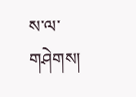ས་ལ་གཤེགས།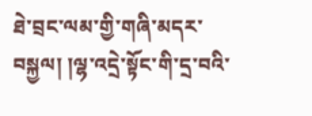ཐེ་བྲང་ལམ་གྱི་གཞི་མདར་བསྐྱལ། །ལྷ་འདྲེ་སྟོང་གི་དྲ་བའི་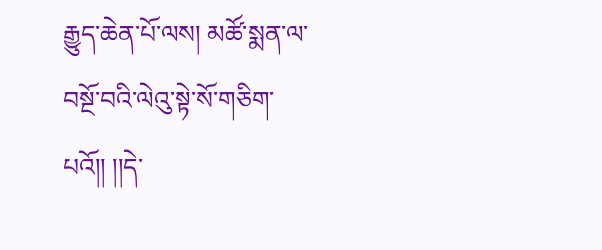རྒྱུད་ཆེན་པོ་ལས། མཚོ་སྨན་ལ་བསྔོ་བའི་ལེའུ་སྟེ་སོ་གཅིག་པའོ།། །།དེ་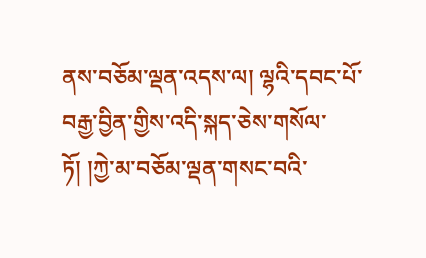ནས་བཅོམ་ལྡན་འདས་ལ། ལྷའི་དབང་པོ་བརྒྱ་བྱིན་གྱིས་འདི་སྐད་ཅེས་གསོལ་ཏོ། །ཀྱེ་མ་བཅོམ་ལྡན་གསང་བའི་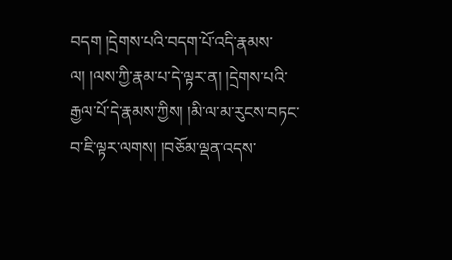བདག །དྲེགས་པའི་བདག་པོ་འདི་རྣམས་ལ། །ལས་ཀྱི་རྣམ་པ་དེ་ལྟར་ན། །དྲེགས་པའི་རྒྱལ་པོ་དེ་རྣམས་ཀྱིས། །མི་ལ་མ་རུངས་བཏང་བ་ཇི་ལྟར་ལགས། །བཅོམ་ལྡན་འདས་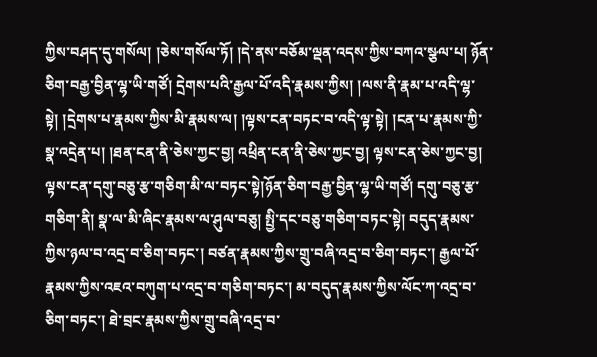ཀྱིས་བཤད་དུ་གསོལ། །ཅེས་གསོལ་ཏོ། །དེ་ནས་བཅོམ་ལྡན་འདས་ཀྱིས་བཀའ་སྩལ་པ། ཉོན་ཅིག་བརྒྱ་བྱིན་ལྷ་ཡི་གཙོ། དྲེགས་པའི་རྒྱལ་པོ་འདི་རྣམས་ཀྱིས། །ལས་ནི་རྣམ་པ་འདི་ལྷ་སྟེ། །དྲེགས་པ་རྣམས་ཀྱིས་མི་རྣམས་ལ། །ལྟས་ངན་བཏང་བ་འདི་ལྟ་སྟེ། །ངན་པ་རྣམས་ཀྱི་སྣ་འདྲེན་པ། །ཐན་ངན་ནི་ཅེས་ཀྱང་བྱ། འཕྲིན་ངན་ནི་ཅེས་ཀྱང་བྱ། ལྟས་ངན་ཅེས་ཀྱང་བྱ། ལྟས་ངན་དགུ་བཅུ་རྩ་གཅིག་མི་ལ་བཏང་སྟེ།ཉོན་ཅིག་བརྒྱ་བྱིན་ལྷ་ཡི་གཙོ། དགུ་བཅུ་རྩ་གཅིག་ནི། སྣ་ལ་མི་ཞིང་རྣམས་ལ་ཤུལ་བཅུ། སྤྱི་དང་བཅུ་གཅིག་བཏང་སྟེ། བདུད་རྣམས་ཀྱིས་ཉལ་བ་འདྲ་བ་ཅིག་བཏང་། བཙན་རྣམས་ཀྱིས་གྲུ་བཞི་འདྲ་བ་ཅིག་བཏང་། རྒྱལ་པོ་རྣམས་ཀྱིས་འཇའ་བཀུག་པ་འདྲ་བ་གཅིག་བཏང་། མ་བདུད་རྣམས་ཀྱིས་ལོང་ཀ་འདྲ་བ་ཅིག་བཏང་། ཐེ་བྲང་རྣམས་ཀྱིས་གྲུ་བཞི་འདྲ་བ་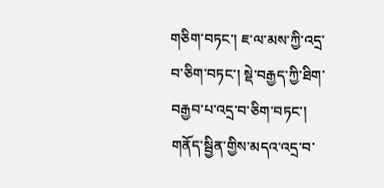གཅིག་བཏང་། ཇ་ལ་མས་ཀྱི་འདྲ་བ་ཅིག་བཏང་། སྡེ་བརྒྱད་ཀྱི་ཐིག་བརྒྱབ་པ་འདྲ་བ་ཅིག་བཏང་། གནོད་སྦྱིན་གྱིས་མདའ་འདྲ་བ་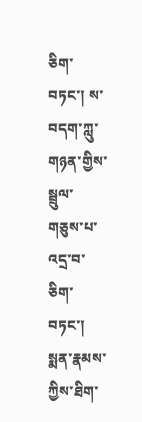ཅིག་བཏང་། ས་བདག་ཀླུ་གཉན་གྱིས་སྦྲུལ་གཅུས་པ་འདྲ་བ་ཅིག་བཏང་། སྨན་རྣམས་ཀྱིས་ཐིག་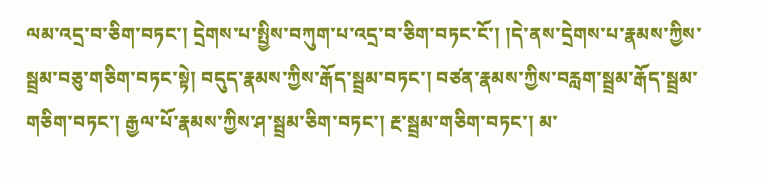ལམ་འདྲ་བ་ཅིག་བཏང་། དྲེགས་པ་སྤྱིས་བཀུག་པ་འདྲ་བ་ཅིག་བཏང་ངོ་། །དེ་ནས་དྲེགས་པ་རྣམས་ཀྱིས་སྦྲམ་བཅུ་གཅིག་བཏང་སྟེ། བདུད་རྣམས་ཀྱིས་རྒོད་སྦྲམ་བཏང་། བཙན་རྣམས་ཀྱིས་བརླག་སྦྲམ་རྒོད་སྦྲམ་གཅིག་བཏང་། རྒྱལ་པོ་རྣམས་ཀྱིས་ཤ་སྦྲམ་ཅིག་བཏང་། རྔ་སྦྲམ་གཅིག་བཏང་། མ་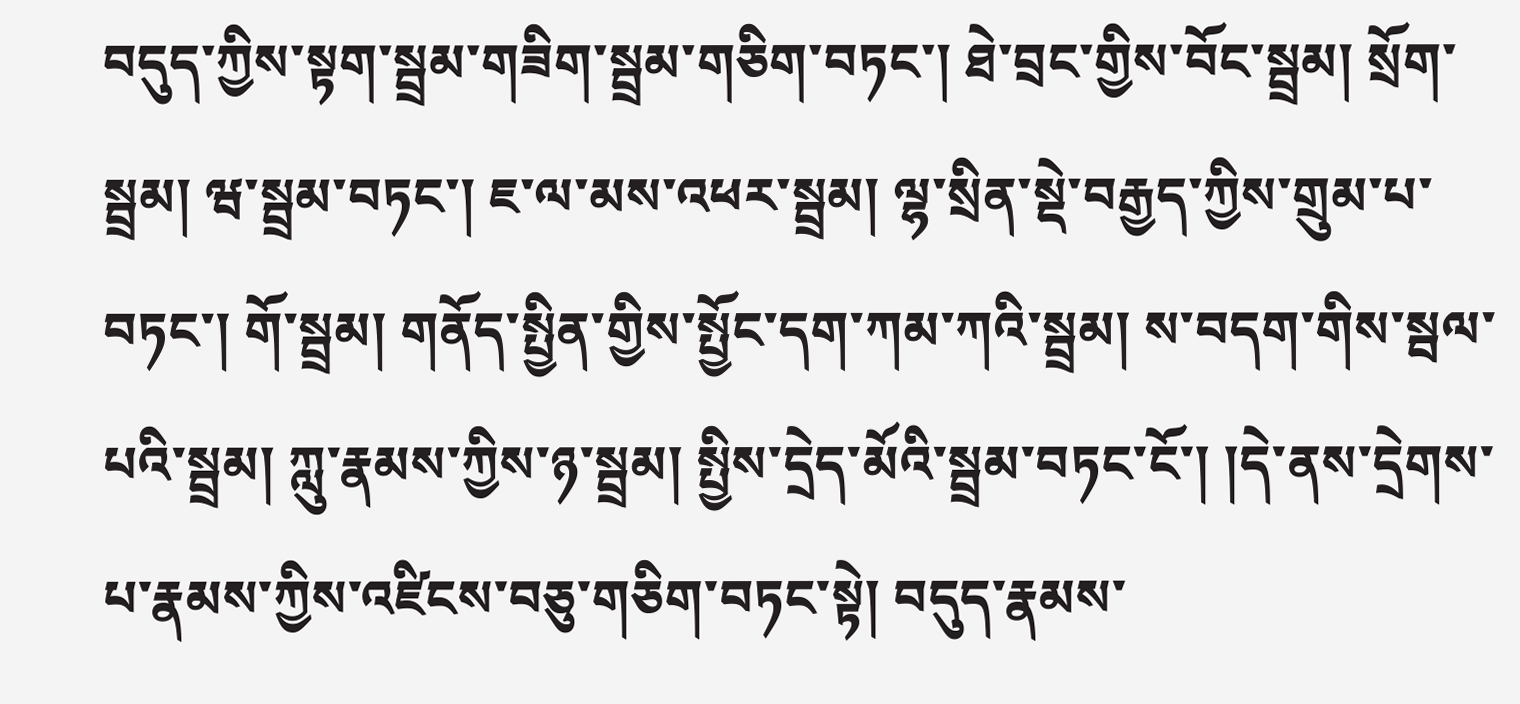བདུད་ཀྱིས་སྟག་སྦྲམ་གཟིག་སྦྲམ་གཅིག་བཏང་། ཐེ་བྲང་གྱིས་བོང་སྦྲམ། སྲོག་སྦྲམ། ཝ་སྦྲམ་བཏང་། ཇ་ལ་མས་འཕར་སྦྲམ། ལྷ་སྲིན་སྡེ་བརྒྱད་ཀྱིས་གྲུམ་པ་བཏང་། གོ་སྦྲམ། གནོད་སྤྱིན་གྱིས་སྤྱོང་དག་ཀམ་ཀའི་སྦྲམ། ས་བདག་གིས་སྦལ་པའི་སྦྲམ། ཀླུ་རྣམས་ཀྱིས་ཉ་སྦྲམ། སྤྱིས་དྲེད་མོའི་སྦྲམ་བཏང་ངོ་། །དེ་ནས་དྲེགས་པ་རྣམས་ཀྱིས་འཛིངས་བཅུ་གཅིག་བཏང་སྟེ། བདུད་རྣམས་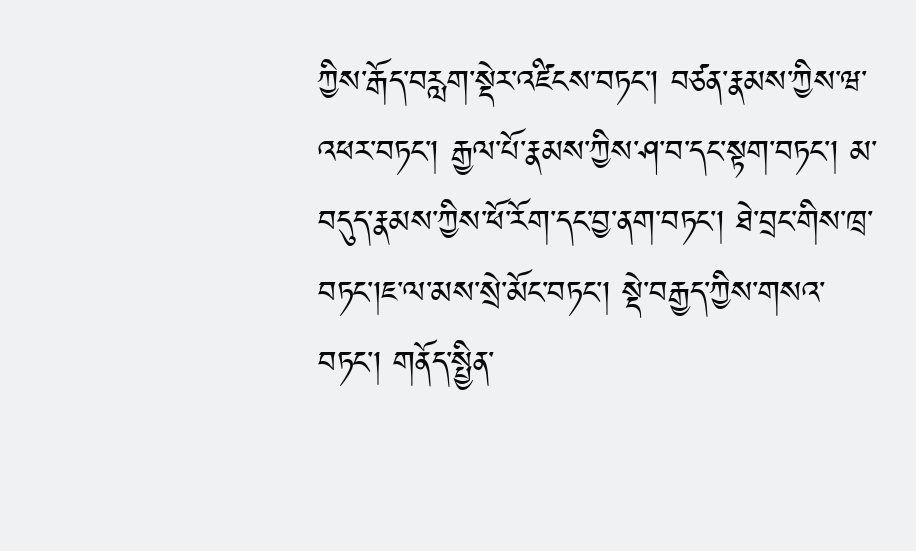ཀྱིས་རྒོད་བརླག་སྡེར་འཛིངས་བཏང་། བཙན་རྣམས་ཀྱིས་ཝ་འཕར་བཏང་། རྒྱལ་པོ་རྣམས་ཀྱིས་ཤ་བ་དང་སྟག་བཏང་། མ་བདུད་རྣམས་ཀྱིས་ཕོ་རོག་དང་བྱ་ནག་བཏང་། ཐེ་བྲང་གིས་ཁྲ་བཏང་།ཇ་ལ་མས་སྲེ་མོང་བཏང་། སྡེ་བརྒྱད་ཀྱིས་གསའ་བཏང་། གནོད་སྤྱིན་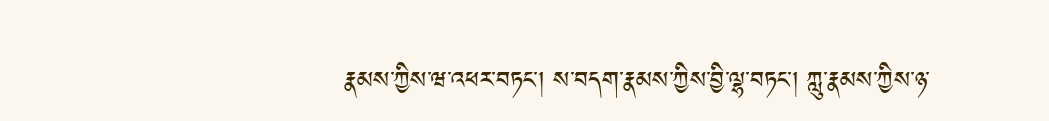རྣམས་ཀྱིས་ཝ་འཕར་བཏང་། ས་བདག་རྣམས་ཀྱིས་བྱི་ལྷ་བཏང་། ཀླུ་རྣམས་ཀྱིས་ཉ་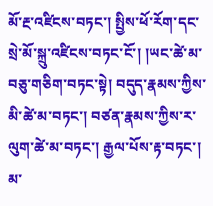མོ་རྔ་འཛིངས་བཏང་། སྤྱིས་ཕོ་རོག་དང་སྲེ་མོ་སྐྲུ་འཛིངས་བཏང་ངོ་། །ཡང་ཚེ་མ་བཅུ་གཅིག་བཏང་སྟེ། བདུད་རྣམས་ཀྱིས་མི་ཚེ་མ་བཏང་། བཙན་རྣམས་ཀྱིས་ར་ལུག་ཚེ་མ་བཏང་། རྒྱལ་པོས་རྟ་བཏང་། མ་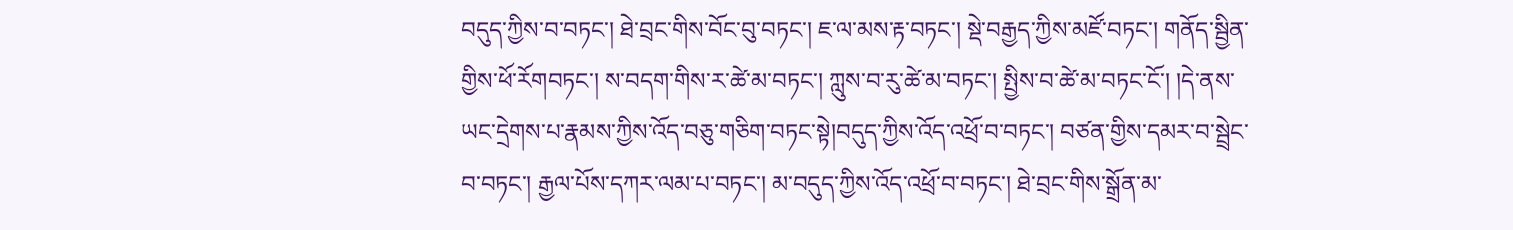བདུད་ཀྱིས་བ་བཏང་། ཐེ་བྲང་གིས་བོང་བུ་བཏང་། ཇ་ལ་མས་རྟ་བཏང་། སྡེ་བརྒྱད་ཀྱིས་མཛོ་བཏང་། གནོད་སྦྱིན་གྱིས་ཕོ་རོགབཏང་། ས་བདག་གིས་ར་ཚེ་མ་བཏང་། ཀླུས་བ་རུ་ཚེ་མ་བཏང་། སྤྱིས་བ་ཚེ་མ་བཏང་ངོ་། །དེ་ནས་ཡང་དྲེགས་པ་རྣམས་ཀྱིས་འོད་བཅུ་གཅིག་བཏང་སྟེ།བདུད་ཀྱིས་འོད་འཕྲོ་བ་བཏང་། བཙན་གྱིས་དམར་བ་སྦྲེང་བ་བཏང་། རྒྱལ་པོས་དཀར་ལམ་པ་བཏང་། མ་བདུད་ཀྱིས་འོད་འཕྲོ་བ་བཏང་། ཐེ་བྲང་གིས་སྒྲོན་མ་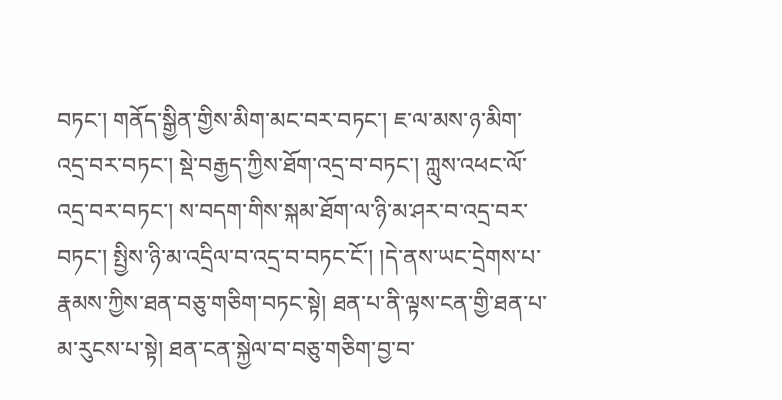བཏང་། གནོད་སྒྱིན་གྱིས་མིག་མང་བར་བཏང་། ཇ་ལ་མས་ཉ་མིག་འདྲ་བར་བཏང་། སྡེ་བརྒྱད་ཀྱིས་ཐོག་འདྲ་བ་བཏང་། ཀླུས་འཕང་ལོ་འདྲ་བར་བཏང་། ས་བདག་གིས་སྐམ་ཐོག་ལ་ཉི་མ་ཤར་བ་འདྲ་བར་བཏང་། སྤྱིས་ཉི་མ་འདྲིལ་བ་འདྲ་བ་བཏང་ངོ་། །དེ་ནས་ཡང་དྲེགས་པ་རྣམས་ཀྱིས་ཐན་བཅུ་གཅིག་བཏང་སྟེ། ཐན་པ་ནི་ལྟས་ངན་གྱི་ཐན་པ་མ་རུངས་པ་སྟེ། ཐན་ངན་སྐྱེལ་བ་བཅུ་གཅིག་བྱ་བ་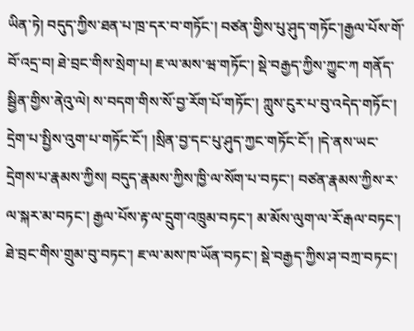ཡིན་ཏེ། བདུད་ཀྱིས་ཐན་པ་ཁྲ་དར་བ་གཏོང་། བཙན་གྱིས་པུ་ཤུད་གཏོང་།རྒྱལ་པོས་གོ་བོ་འདྲ་བ། ཐེ་བྲང་གིས་སྲེག་པ། ཇ་ལ་མས་ཝ་གཏོང་། སྡེ་བརྒྱད་ཀྱིས་ཀྱུང་ཀ གནོད་སྦྱིན་གྱིས་ནེའུ་ལེ། ས་བདག་གིས་སོ་བྱ་རོག་པོ་གཏོང་། ཀླུས་ངུར་པ་བུ་འདེད་གཏོང་། དྲེག་པ་སྤྱིས་འུག་པ་གཏོང་ངོ་། །སྲིན་བྱ་དང་པུ་ཤུད་ཀྱང་གཏོང་ངོ་། །དེ་ནས་ཡང་དྲེགས་པ་རྣམས་ཀྱིས། བདུད་རྣམས་ཀྱིས་ཁྱི་ལ་སོག་པ་བཏང་། བཙན་རྣམས་ཀྱིས་ར་ལ་སྐར་མ་བཏང་། རྒྱལ་པོས་རྟ་ལ་དྲུག་འཁྲུམ་བཏང་། མ་མོས་ལུག་ལ་རོ་རྒལ་བཏང་། ཐེ་བྲང་གིས་གྲུམ་བུ་བཏང་། ཇ་ལ་མས་ཁ་ཡོན་བཏང་། སྡེ་བརྒྱད་ཀྱིས་ཤ་བཀྲ་བཏང་།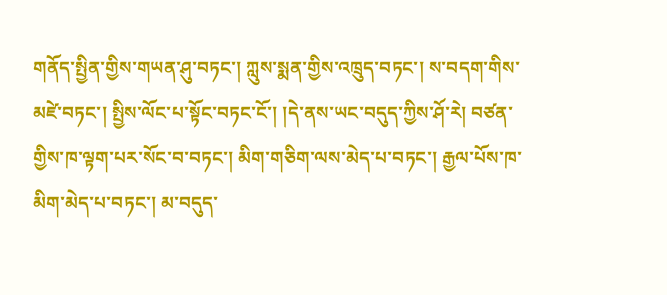གནོད་སྤྱིན་གྱིས་གཡན་ཤུ་བཏང་། ཀླུས་སྨན་གྱིས་འཁྲུད་བཏང་། ས་བདག་གིས་མཛེ་བཏང་། སྤྱིས་ལོང་པ་སྟོང་བཏང་ངོ་། །དེ་ནས་ཡང་བདུད་ཀྱིས་ཤོ་རེ། བཙན་གྱིས་ཁ་ལྟག་པར་སོང་བ་བཏང་། མིག་གཅིག་ལས་མེད་པ་བཏང་། རྒྱལ་པོས་ཁ་མིག་མེད་པ་བཏང་། མ་བདུད་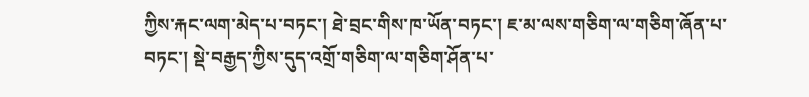ཀྱིས་རྐང་ལག་མེད་པ་བཏང་། ཐེ་བྲང་གིས་ཁ་ཡོན་བཏང་། ཇ་མ་ལས་གཅིག་ལ་གཅིག་ཞོན་པ་བཏང་། སྡེ་བརྒྱད་ཀྱིས་དུད་འགྲོ་གཅིག་ལ་གཅིག་ཤོན་པ་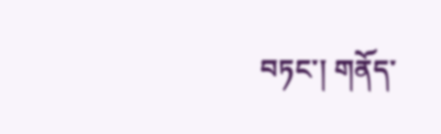བཏང་། གནོད་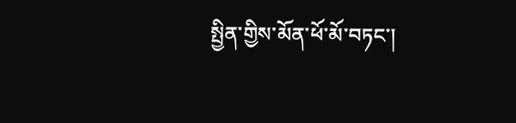སྤྱིན་གྱིས་མོན་ཕོ་མོ་བཏང་།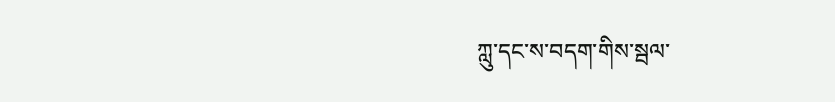ཀླུ་དང་ས་བདག་གིས་སྦལ་